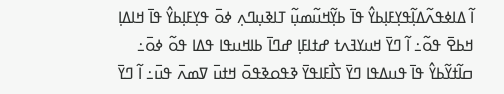ߊ߬ ߡߊߦߟߍ߬ߡߊ߲߬ߟߌ߲ߓߊ߲ߕߌ߮ ߟߊ߫ ߕߌ߲߬ߞߎ߬ߘߎ߲߬ ߠߊߢߎ߲ߣߍ߲ ߦߋ߫ ߟߌ߲ߓߊ߲ߕߌ߮ ߟߊ߫ ߞߊߡߊ߲ ߞߕߐ߫ ߟߋ߬߸ ߊ߬ ߣߌ߫ ߞߎߌߔߍߙ ߝߙߊߓߊ߲ ߝߣߊ߫ ߕߊߞߎߟߊ ߟߡߊ ߟߋ߬ ߦߋ߫߸ ߛߊ߬ߙߌ߬ߕߌ߮ ߟߊ߫ ߟߎߡߟߊ ߣߌ߫ ߖߊ߯ߓߊߟߌ߫ ߢߟߋߢߟߋ߫ ߞߙߎ߫ ߜߘߍ߫ ߟߎ߫߸ ߊ߬ ߣߌ߫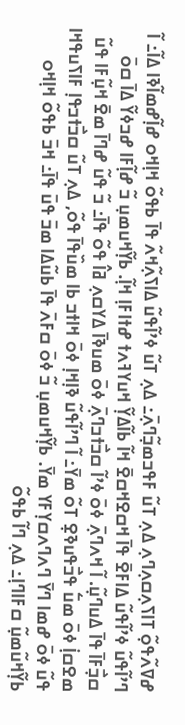ߝߜߍ߬ߟߋ߲߬ ߠߊߖߍ߲ߛߍ߲ߣߍ߲ ߡߍ߲ ߠߎ߬ ߓߟߏߘߏ߲߬ߣߍ߲߫߸ ߡߍ߲ ߠߎ߬ ߦߴߊ߬ߟߎ߬ ߡߊߖߍ߲߬ߞߍ߬ ߟߊ߫ ߕߟߋ߬ ߞߊ߲ߞߋ ߝߊ߲߬ߝߘߊ߬ߢߊ ߡߊ߬߸ ߊ߬ ߣߴߊ߬ߟߎ߬ ߦߴߊ߬ߟߎ߬ ߡߊߓߐ߫ ߟߊ߫ ߞߛߐߞߛߐ߫ ߞߊ߬ ߕߊ߬ߡߌ߲߬ ߞߎߌߔߍߙ ߝߙߊߓߊ߲ ߞߊ߲߬. ߕߌ߲߬ߞߎߘߎ߲ ߏ߬ ߝߊ߲߬ߓߊ ߝߏߦߌ߬ ߡߊ߫ ߛߋ߫ ߛߏ߲߯ߓߊ߫ ߟߊ߫ ߡߎߣߎ߲߬. ߊ߬ ߞߍߣߍ߲߫ ߦߋ߫ ߦߴߊ߬ ߛߏ߯ߙߏߣߍ߲߫ ߦߋ߫ ߘߎߢߊ߫ ߡߌߛߍ߲ ߥߊ߮ ߟߋ߬ ߟߊ߫߸ ߏ߬ ߟߎ߬ ߝߣߊ߫ ߘߐ߫ ߞߎ߲߬ߓߊ ߟߎ߬ ߘߐߛߊ߲߭ ߦߋ߫ ߘߎ߱ ߟߏ߯ߟߎߢߐ߲ ߠߋ߬ ߘߌ߫߸ ߊ߬ ߣߴߊ߬ߟߎ߬ ߢߊ߲ߞߊ߲ ߦߋ߫ ߞߊߙߏ ߕߊ ߘߎ߰ߟߊ߫ ߟߋ߬, ߡߍ߲ ߠߎ߬ ߛߏ߯ߙߏߟߊ߲ ߓߊߖߎߟߞߊ ߟߎ߬ ߦߋ߫ ߝߘߊ ߣߌ߫ ߣߍߣߍߛߌ߲ߓߌ ߘߌ߫. ߕߌ߲߬ߞߎߘߎ߲ ߏ߬ ߦߋ߫ ߛߓߍ߫ ߟߊ߫ ߕߎ߬ߡߊ ߘߏ߫ ߟߎ߫ ߟߊ߫߸ ߞߏ߫ ߕߟߋ߬ ߞߊ߲ߞߋ ߕߌ߲߬ߞߎ߬ߘߎ߲߬ ߛߓߊߣߊ߲߸ ߡߍ߲ ߣߊ߬ ߕߟߋ߬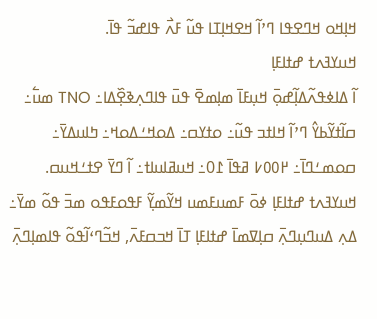ߞߊ߲ߞߋ ߞߣߐߟߊ ߣߴߊ߬ ߞߐߞߊ߲ߠߊ ߟߎ߬ ߓߍ߯ ߟߊߝߏ߬ ߟߊ߫.
ߞߎߌߔߍߙ ߝߙߊߓߊ߲
ߊ߬ ߡߊߦߟߍ߬ߡߊ߲߬ߝߋ߲߫ ߞߎ߲ߓߊ߫ ߘߊ߲ߘߐ߫ ߟߎ߫ ߟߊߣߍ߲ߢߐ߲߰ߡߊ߸ TNO ߘߎ߱߸ ߛߊ߬ߙߌ߬ߕߌ߮ ߣߴߊ߬ ߞߊߙߏ ߟߎ߬߸ ߋߙߌߛ߸ ߡߋߞߑߡߋߞ߸ ߤߊߎߡߌ߫߸ ߛߋߘߑߣߊ߫߸ ߂߀߀߇ ߥߟߊ߫ ߁0߸ ߞߎߥߊߎߊߙ߸ ߊ߬ ߣߌ߫ ߐߙߑߞߎߛ. ߞߎߌߔߍߙ ߝߙߊߓߊ߲ ߦߋ߫ ߓߘߎߓߘߎ ߞߌ߬ߘߌ߲߬ ߓߟߋߓߟߋ ߘߏ߫ ߟߋ߬ ߘߌ߫߸ ߡߍ߲ ߡߎߣߎ߲ߣߍ߲߫ ߛߊ߲ߜߘߊ߫ ߝߙߊߓߊ߲ ߠߊ߫ ߞߏߛߓߍ߫, ߞߏ߬ߣߵߊ߬ߟߋ߬ ߟߊߘߊ߲ߣߍ߲߫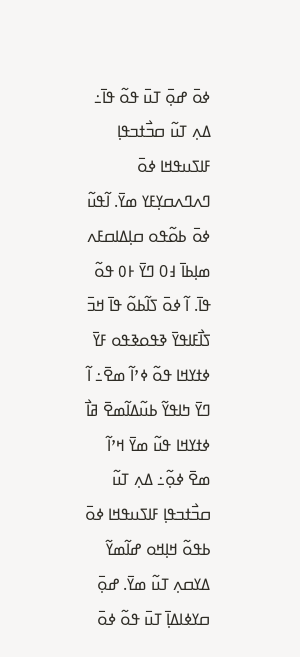ߦߋ߫ ߝߋ߲߫ ߠߎ߫ ߟߋ߬ ߟߊ߫߸ ߡߍ߲ ߠߎ߬ ߛߏ߯ߙߏߟߊ߲ ߓߊߖߎߟߞߊ ߦߋ߫ ߣߍߣߍߛߌ߲ߓߌ ߘߌ߫. ߊ߬ߟߎ߬ ߦߋ߫ ߕߋ߬ߟߋ ߛߊ߲ߡߊߛߓߍ ߘߊ߲ߕߊ߫ ߃0 ߣߌ߫ ߅߀ ߟߋ߬ ߟߊ߫. ߊ߬ ߦߋ߫ ߖߊ߬ߕߋ߬ ߟߊ߫ ߞߏ߫ ߖߊ߯ߓߊߟߌ߫ ߢߟߋߢߟߋ ߓߌ߫ ߦߙߌߞߊ ߟߋ߬ ߦߴߊ߬ ߘߐ߫߸ ߊ߬ ߣߌ߫ ߤߊߟߌ߬ ߕߎ߬ߡߊ߬ߘߐ߫ ߥߊ߯ ߦߙߌߞߊ ߟߎ߬ ߘߌ߫ ߞߴߊ߬ ߘߐ߫ ߦߋ߲߬߸ ߡߍ߲ ߠߎ߬ ߛߏ߯ߙߏߟߊ߲ ߓߊߖߎߟߞߊ ߦߋ߫ ߕߟߋ߬ ߞߊ߲ߞߋ ߝߊ߬ߘߌ߬ ߡߌߛߍ߲ ߠߎ߬ ߘߌ߫. ߝߋ߲߫ ߛߌߦߊߡߊ߲߫ ߠߎ߫ ߟߋ߬ ߦߋ߫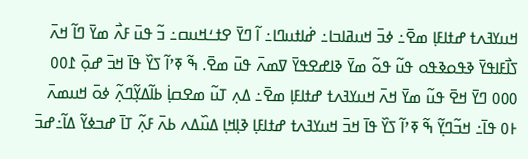ߞߎߌߔߍߙ ߝߙߊߓߊ߲ ߘߐ߫߸ ߦߏ߫ ߞߎߥߊߏߊ߸ ߝ߭ߊߙߎߣߊ߸ ߊ߬ ߣߌ߫ ߐߙߑߞߎߛ߸ ߏ߬ ߟߎ߫ ߓߍ߯ ߘߌ߫ ߣߊ߬ ߞߍ߫ ߖߊ߯ߓߊߟߌ߫ ߢߟߋߢߟߋ ߟߎ߬ ߟߋ߬ ߘߌ߫ ߢߊߝߐߟߌ߫ ߜߘߍ߫ ߟߎ߫ ߘߐ߫. ߒ߬ ߧߴߊ߬ ߖߌ߰ ߟߊ߫ ߞߏ߫ ߝߋ߲߫ ߁߀߀ ߀߀߀ ߣߌ߫ ߞߐ߫ ߟߎ߬ ߘߌ߫ ߞߍ߫ ߞߎߌߔߍߙ ߝߙߊߓߊ߲ ߘߐ߫߸ ߡߍ߲ ߠߎ߬ ߘߐߛߊ߲߭ ߕߊ߬ߡߌ߲߬ߣߍ߲߬ ߦߋ߫ ߞߎߘߍ߫ ߅߀ ߟߊ߫߸ ߞߏ߬ߣߌ߲߬ ߒ߬ ߧߴߊ߬ ߖߌ߰ ߟߊ߫ ߞߏ߫ ߞߎߌߔߍߙ ߝߙߊߓߊ߲ ߢߊ߲ߞߊ߲ ߡߎ߰ߡߍ ߕߍ߫ ߓߍ߲߬ ߠߊ߫ ߝߏߦߌ߬ ߡߊ߬߸ߝߏ߫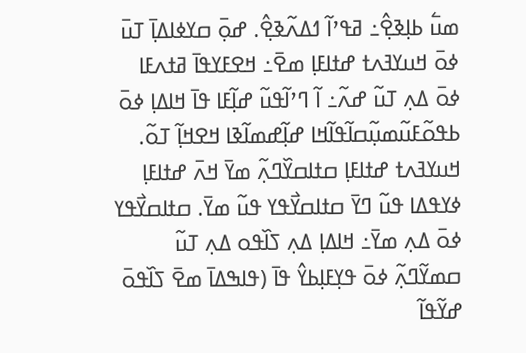ߘߎ߱ ߕߊ߲ߢߐ߲߮߸ ߥߟߴߊ߬ ߗߡߍ߬ߢߐ߲߮. ߝߋ߲߫ ߛߌߦߊߡߊ߲߫ ߠߎ߫ ߦߋ߫ ߞߎߌߔߍߙ ߝߙߊߓߊ߲ ߘߐ߫߸ ߞߐߓߌߟߊ߫ ߥߙߍߓߊ ߦߋ߫ ߡߍ߲ ߠߎ߬ ߝߍ߬߸ ߊ߬ ߣߴߊ߬ߟߎ߬ ߝߊ߲߬ߓߊ ߟߊ߫ ߞߊߡߊ߲ ߦߋ߫ ߕߟߋ߬ߓߎ߬ߘߎ߲߬ߛߊ߬ߟߊ߬ߞߊ ߝߊ߲߬ߝߘߊ߬ߢߊ ߞߐߞߊ߲߬ ߠߋ߬. ߞߎߌߔߍߙ ߝߙߊߓߊ߲ ߛߙߊߛߌ߰ߣߍ߲߬ ߘߌ߫ ߞߍ߫ ߝߙߊߓߊ߲ ߦߌߟߡߊ ߟߎ߬ ߣߌ߫ ߛߙߊߛߌ߯ߟߌ ߟߎ߬ ߘߌ߫. ߛߙߊߛߌ߯ߟߌ ߦߋ߫ ߡߍ߲ ߘߌ߫߸ ߞߊߡߊ߲ ߡߍ߲ ߖߊ߰ߟߋ ߡߍ߲ ߠߎ߬ ߛߘߌ߬ߣߍ߲߬ ߦߋ߫ ߟߌ߲ߓߊ߲ߕߌ߮ ߟߊ߫ (ߟߊߒߡߊ߫ ߘߐ߫ ߖߊ߰ߟߋ߫ ߝߌ߬ߟߊ߬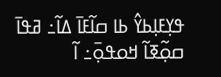ߟߌ߲ߓߊ߲ߕߌ߮ ߕߊ ߛߊ߬ߓߊ߫ ߡߊ߬߸ ߥߟߊ߫ ߛߋ߲߬ߧߊ߬ ߞߋߟߋ߲߫߸ ߊ߬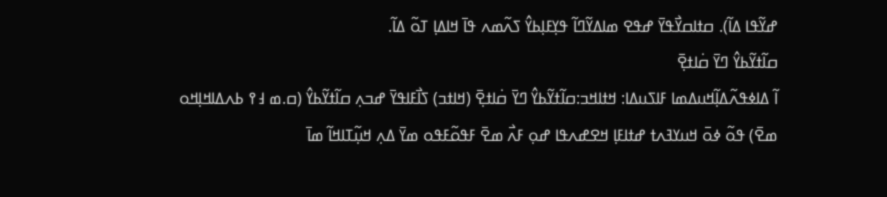ߝߌ߬ߟߊ ߡߊ߬). ߛߙߊߛߌ߯ߟߌ߫ ߝߟߐ ߘߊߡߌ߬ߣߊ߬ ߟߌ߲ߓߊ߲ߕߌ߮ ߖߍ߬ߘߍ ߟߊ߫ ߞߊߡߊ߲ ߠߋ߬ ߡߊ߬.
ߛߊ߬ߙߌ߬ߕߌ߮ ߣߌ߫ ߛ߭ߊߙߐ߲߫
ߊ߬ ߡߊߦߟߍ߬ߡߊ߲߬ߞߎߡߘߊ ߓߊߖߎߡߊ: ߞߙߊߞߏ:ߛߊ߬ߙߌ߬ߕߌ߮ ߣߌ߫ ߛ߭ߊߙߐ߲߫ (ߞߊߙߏ) ߖߊ߯ߓߊߟߌ߫ ߝߏߍ߲ ߛߊ߬ߙߌ߬ߕߌ߮ (ߛ.ߘ ߃߉ ߕߍߡߊߞߊ߲ߞߋ ߘߐ߫) ߟߋ߬ ߦߋ߫ ߞߎߌߔߍߙ ߝߙߊߓߊ߲ ߞߐߝߍߟߊ ߝߋ߲ ߓߍ߯ ߘߐ߫ ߓߟߋ߬ߓߟߋ ߘߌ߫ ߡߍ߲ ߞߎ߲߬ߠߊߞߊ߬ ߘߊ߫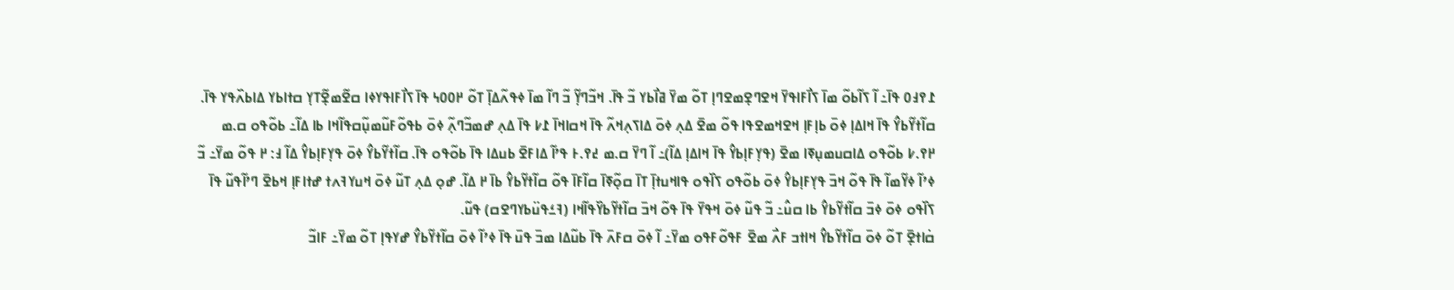߁߉߃߀ ߟߊ߫߸ ߊ߬ ߖߊ߬ߕߋ߬ ߘߊ߫ ߖߊ߯ߓߊߟߌ߫ ߞߐߣߐ߲ߘߐߣߊ߲ ߠߋ߬ ߘߌ߫ ߥߊ߯ߕߌ ߏ߬ ߟߊ߫. ߞߏ߬ߣߌ߲߬ ߏ߬ ߣߊ߬ ߘߊ߫ ߦߟߍ߬ߡߊ߲߫ ߠߋ߬ ߂߀߀߆ ߟߊ߫ ߖߊ߯ߓߊߟߌߦߊ ߛߐ߬ߘߐ߲߬ߠߌ߲ ߛߙߊߕߌ ߡߊߕߍ߰ߟߌ ߟߊ߫. ߛߊ߬ߙߌ߬ߕߌ߮ ߟߊ߫ ߞߊߡߊ߲ ߦߋ߫ ߕߊ߲ߓߊ߲ ߞߐߞߘߐߟߊ ߟߋ߬ ߘߐ߫ ߡߍ߲ ߦߋ߫ ߡߊߖߍ߲ߞߍ߬ ߟߊ߫ ߞߛߊߞߊ߫ ߁߇ ߟߊ߫ ߡߍ߲ ߝߘߏ߬ߣߍ߲߬ ߦߋ߫ ߕߟߋ߬ߓߎ߬ߘߎ߲߬ߛߟߊ߬ߞߊ ߕߊ ߡߊ߬߸ ߕߋ߬ߟߋ ߛ.ߘ ߂߉.߇ ߕߋ߬ߟߋ ߡߊߛߎߘߎ߲ߧߊ ߘߐ߫ (ߟߌ߲ߓߊ߲ߕߌ߮ ߟߊ߫ ߞߊߡߊ߲ ߡߊ߬)߸ ߊ߬ ߣߌ߫ ߛ.ߘ ߄߉.߅ ߟߴߊ߬ ߡߊߓߐ߫ ߕߎߡߊ ߟߊ߫ ߕߋ߬ߟߋ ߟߊ߫. ߛߊ߬ߙߌ߬ߕߌ߮ ߦߋ߫ ߟߌ߲ߓߊ߲ߕߌ߮ ߡߊ߬ ߃: ߂ ߟߋ߬ ߘߌ߫߸ ߏ߬ ߦߴߊ߬ ߦߌ߬ߘߊ߬ ߟߊ߫ ߟߋ߬ ߞߏ߫ ߟߌ߲ߓߊ߲ߕߌ߮ ߦߋ߫ ߕߋ߬ߟߋ ߖߊ߰ߟߋ ߟߊߞߎߙߊ߲߫ ߠߊ߫ ߛߋ߲߬ߧߊ߫ ߛߊ߬ߓߊ߫ ߟߋ߬ ߛߊ߬ߙߌ߬ߕߌ߮ ߕߊ߫ ߂ ߡߊ߬. ߝߋ߲ ߡߍ߲ ߠߎ߬ ߦߋ߫ ߞߎߌߔߍߙ ߝߙߊߓߊ߲ ߞߕߐ߫ ߣߴߊ߬ߟߎ߬ ߟߊ߫ ߖߊ߰ߟߋ ߦߋ߫ ߦߏ߫ ߛߊ߬ߙߌ߬ߕߌ߮ ߕߊ ߛߎ߮߸ ߏ߬ ߟߎ߬ ߦߋ߫ ߞߟߌ߫ ߟߊ߫ ߟߋ߬ ߞߏ߫ ߛߊ߬ߙߌ߬ߕߌ߰ߟߊ߬ߞߊ (ߔߑߟߎ߳ߕߌߣߐߛ) ߟߎ߬.
ߛ߭ߊߙߐ߲߫ ߠߋ߬ ߦߋ߫ ߛߊ߬ߙߌ߬ߕߌ߮ ߞߊߙߏ ߓߍ߯ ߘߐ߫ ߓߟߋ߬ߓߟߋ ߘߌ߫߸ ߊ߬ ߦߋ߫ ߛߓߍ߫ ߟߊ߫ ߕߎ߬ߡߊ ߘߏ߫ ߟߎ߫ ߟߊ߫ ߦߴߊ߬ ߦߋ߫ ߛߊ߬ߙߌ߬ߕߌ߮ ߝߌߟߊ߲ ߠߋ߬ ߘߌ߫߸ ߓߊߏ߬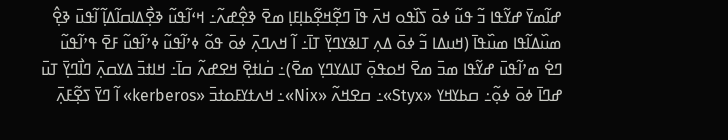ߝߊ߬ߘߌ߫ ߝߌ߬ߟߊ ߏ߬ ߟߎ߬ ߦߋ߫ ߖߊ߰ߟߋ ߞߍ߫ ߟߊ߫ ߣߐ߲߬ߞߐ߲߬ߕߊ߲ߓߊ߲ ߘߐ߫ ߢߐ߲߮ߝߍ߬߸ ߞߵߊ߬ߟߎ߬ ߢߐ߲߯ߡߊߛߊ߬ߡߊ߲߬ ߊ߬ߟߎ߫ ߢߐ߲߮ ߘߎ߰ߡߊ߬ߟߊ ߘߎ߰ߟߊ߫ (ߞߎߡߊ ߏ߬ ߦߋ߫ ߡߍ߲ ߠߊߢߌߣߌ߲߫ ߠߊ߫߸ ߊ߬ ߞߍߣߍ߲߫ ߦߋ߫ ߟߋ߬ ߦߴߊ߬ߟߎ߬ ߦߴߊ߬ߟߎ߬ ߓߐ߫ ߟߴߊ߬ߟߎ߬ ߣߐ߭ ߘߴߊ߬ߟߎ߫ ߝߌ߬ߟߊ ߘߏ߫ ߘߐ߫ ߞߋߟߋ߲߫ ߠߊߡߌߣߌ߲ ߘߐ߫)߸ ߛ߭ߊߙߐ߲߫ ߞߐߝߍ߬ ߛߊ߫߸ ߞߊߙߏ߫ ߡߌߛߍ߲߫ ߣߊ߯ߣߌ߲߫ ߠߎ߫ ߝߣߊ߫ ߦߋ߫ ߦߋ߲߬߸ ߛߕߌߞߌ «Styx»߸ ߛߐߞߍ߬ «Nix»߸ ߞߍߙߌߓߋߙߏ߫ «kerberos» ߊ߬ ߣߌ߫ ߖߐ߲߬ߓߍ߲߫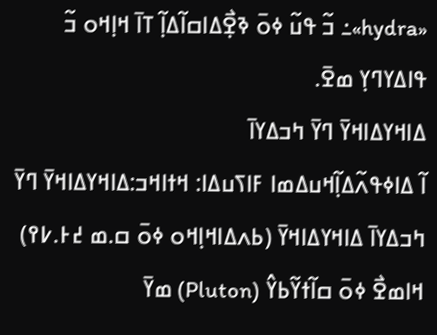«hydra»߸ ߏ߬ ߟߎ߬ ߦߋ߫ ߢߐ߲߯ߡߊߛߊ߬ߡߊ߲߬ ߠߊ߫ ߞߊ߲ߞߋ ߏ߬ ߟߊߡߌߣߌ߲ ߘߐ߫.
ߡߊߞߌߡߊߞߌ߫ ߣߌ߫ ߤߏߡߌߊ߫
ߊ߬ ߡߊߦߟߍ߬ߡߊ߲߬ߞߎߡߘߊ ߓߊߖߎߡߊ: ߞߙߊߞߏ:ߡߊߞߌߡߊߞߌ߫ ߣߌ߫ ߤߏߡߌߊ߫ ߡߊߞߌߡߊߞߌ߫ (ߕߍߡߊߞߊ߲ߞߋ ߦߋ߫ ߛ.ߘ ߄߅.߇߉) ߞߊߘߐ߯ ߦߋ߫ ߛߊ߬ߙߌ߬ߕߌ߮ (Pluton) ߘߌ߫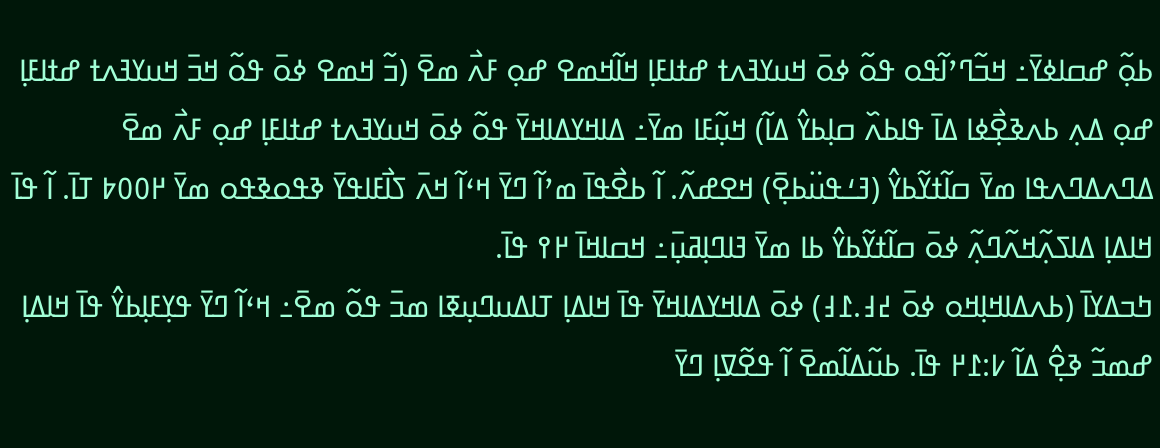ߕߋ߲߬ ߝߛߊߦߌ߫߸ ߞߏ߬ߣߴߊ߬ߟߋ ߟߋ߬ ߦߋ߫ ߞߎߌߔߍߙ ߝߙߊߓߊ߲ ߞߊ߬ߞߘߐ ߝߋ߲ ߓߍ߯ ߘߐ߫ (ߏ߬ ߞߘߐ ߦߋ߫ ߟߋ߬ ߞߏ߫ ߞߎߌߔߍߙ ߝߙߊߓߊ߲ ߝߋ߲ ߡߍ߲ ߕߍߢߐ߲߯ߦߊ ߡߊ߫ ߟߊߕߍ߰ ߛߊ߲ߕߌ߮ ߡߊ߬) ߞߎ߲߬ߓߊ ߘߌ߫߸ ߡߊߞߌߡߊߞߌ߫ ߟߋ߬ ߦߋ߫ ߞߎߌߔߍߙ ߝߙߊߓߊ߲ ߝߋ߲ ߓߍ߯ ߘߐ߫ ߡߣߍߡߣߍߟߊ ߘߌ߫ ߛߊ߬ߙߌ߬ߕߌ߮ (ߔߑߟߎ߳ߕߐ߲߫) ߞߐߝߍ߬. ߊ߬ ߕߐ߯ߟߊ߫ ߘߴߊ߬ ߣߌ߫ ߞߵߊ߬ ߞߍ߫ ߖߊ߯ߓߊߟߌ߫ ߢߟߋߢߟߋ ߘߌ߫ ߂߀߀߈ ߠߊ߫. ߊ߬ ߟߊ߫ ߞߊߡߊ߲ ߡߊߖߍ߲߬ߞߍ߬ߣߍ߲߬ ߦߋ߫ ߛߊ߬ߙߌ߬ߕߌ߮ ߕߊ ߘߌ߫ ߔߊߣߊ߲ߥߎ߲߫߸ ߞߛߊߞߊ߫ ߂߉ ߟߊ߫.
ߤߏߡߌߊ߫ (ߕߍߡߊߞߊ߲ߞߋ ߦߋ߫ ߄߃.߁߃) ߦߋ߫ ߡߊߞߌߡߊߞߌ߫ ߟߊ߫ ߞߊߡߊ߲ ߠߊߡߎߣߎ߲ߧߊ ߘߏ߫ ߟߋ߬ ߘߐ߫߸ ߞߵߊ߬ ߣߌ߫ ߟߌ߲ߓߊ߲ߕߌ߮ ߟߊ߫ ߞߊߡߊ߲ ߝߘߏ߬ ߢߐ߲߮ ߡߊ߬ ߇:߁߂ ߟߊ߫. ߕߎ߬ߡߊ߬ߘߐ߫ ߊ߬ ߟߐ߬ߜߊ߲ ߣߌ߫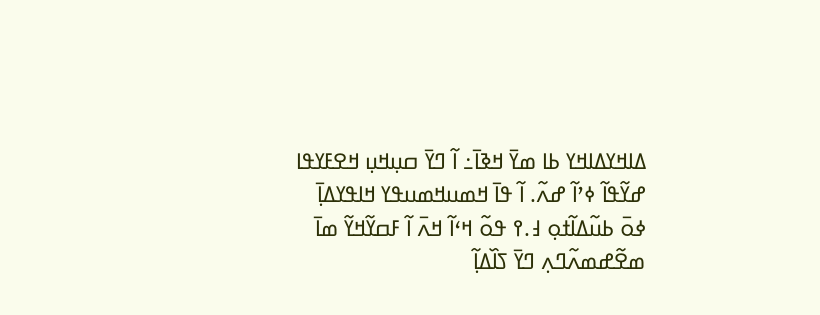ߡߊߞߌߡߊߞߌ ߕߊ ߘߌ߫ ߞߢߊ߫߸ ߊ߬ ߣߌ߫ ߛߎ߲ߞߎ߲ ߞߐߓߌߟߊ ߝߌ߬ߟߊ߬ ߦߴߊ߬ ߝߍ߬. ߊ߬ ߟߊ߫ ߞߘߎߞߘߎߟߌ ߞߊߟߌߡߊ߲߫ ߦߋ߫ ߕߎ߬ߡߊ߬ߙߋ߲ ߃.߉ ߟߋ߬ ߞߵߊ߬ ߞߍ߫ ߊ߬ ߓߛߌ߬ߞߌ߬ ߘߊ߫ ߘߐ߬ߝߘߍ߬ߣߍ߲ ߣߌ߫ ߖߊ߰ߡߊ߲߬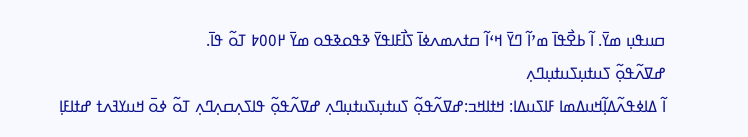ߛߎߟߎ߲ ߘߌ߫. ߊ߬ ߕߐ߯ߟߊ߫ ߘߴߊ߬ ߣߌ߫ ߞߵߊ߬ ߛߙߍߘߍߦߊ߫ ߖߊ߯ߓߊߟߌ߫ ߢߟߋߢߟߋ ߘߌ߫ ߂߀߀߈ ߠߋ߬ ߟߊ߫.
ߝߜߍ߬ߟߋ߲߬ ߖߎߙߎ߲ߖߎߙߎ߲ߣߍ߲
ߊ߬ ߡߊߦߟߍ߬ߡߊ߲߬ߞߎߡߘߊ ߓߊߖߎߡߊ: ߞߙߊߞߏ:ߝߜߍ߬ߟߋ߲߬ ߖߎߙߎ߲ߖߎߙߎ߲ߣߍ߲ ߝߜߍ߬ߟߋ߲߬ ߟߊߖߍ߲ߛߍ߲ߣߍ߲ ߠߋ߬ ߦߋ߫ ߞߎߌߔߍߙ ߝߙߊߓߊ߲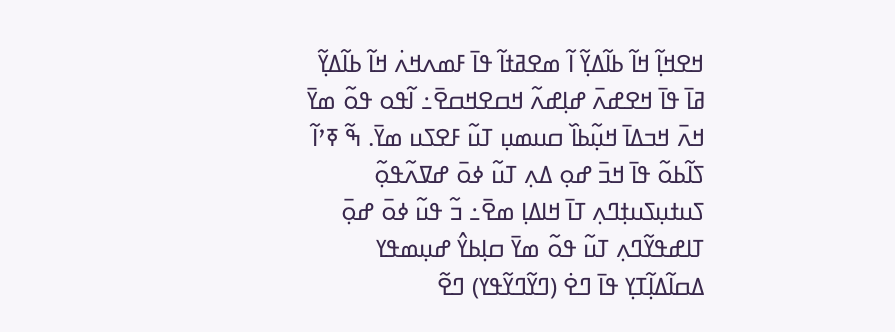ߞߐߞߊ߲߬ ߞߊ߬ ߕߊ߬ߡߌ߲߬ ߊ߬ ߘߐߥߙߊ߬ ߟߊ߫ ߓߘߍߞߍ߭ ߞߊ߬ ߕߊ߬ߡߌ߲߬ ߥߊ߫ ߟߊ߫ ߞߐߝߍ߫ ߝߊ߲ߝߍ߬ ߞߛߐߞߛߐ߫߸ ߊ߬ߟߋ ߟߋ߬ ߘߌ߫ ߞߍ߫ ߞߏߡߊ߫ ߞߎ߲߬ߕߊ߰ ߛߎߘߎ߲ ߠߎ߬ ߓߐߖߎ ߘߌ߫. ߒ߬ ߧߴߊ߬ ߖߊ߬ߕߋ߬ ߟߊ߫ ߞߏ߫ ߝߋ߲ ߡߍ߲ ߠߎ߬ ߦߋ߫ ߝߜߍ߬ߟߋ߲߬ ߖߎߙߎ߲ߖߎߙ߲ߣߍ߲ ߠߊ߫ ߞߊߡߊ߲ ߘߐ߫߸ ߏ߬ ߟߎ߬ ߦߋ߫ ߝߋ߲߫ ߠߊߝߟߌ߬ߣߍ߲ ߠߎ߬ ߟߋ߬ ߘߌ߫ ߛߊ߲ߕߌ߮ ߝߎ߲ߘߟߌ ߡߛߊ߬ߡߊ߲߬ߠߌ߲ ߟߊ߫ ߣߐ߭ (ߣߌ߬ߣߌ߬ߟߌ) ߣߐ߬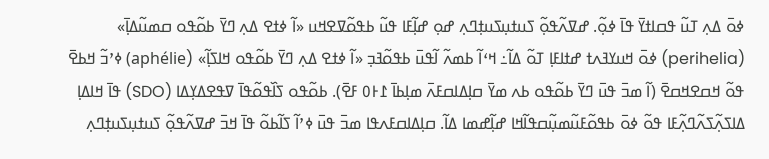ߦߋ߫ ߡߍ߲ ߠߎ߬ ߟߛߊߙߌ߫ ߟߊ߫ ߦߋ߲߬. ߝߜߍ߬ߟߋ߲߬ ߖߎߙߎ߲ߖߎߙ߲ߣߍ߲ ߝߋ߲ ߝߊ߲߬ߓߊ ߟߎ߬ ߕߟߋ߬ߜߐߞߎ «ߊ߬ ߦߙߐ ߡߍ߲ ߣߌ߫ ߕߋ߬ߟߋ ߛߘߎ߬ߡߊ߲߫» (perihelia) ߦߋ߫ ߞߎߌߔߍߙ ߝߙߊߓߊ߲ ߠߋ߬ ߡߊ߬߸ ߞߵߊ߬ ߕߘߍ߬ ߊ߬ߟߎ߫ ߕߟߋ߬ߔߏ߲ «ߊ߬ ߦߙߐ ߡߍ߲ ߣߌ߫ ߕߋ߬ߟߋ ߞߊߖߊ߲߬» (aphélie) ߦߴߏ߬ ߞߕߐ߫ ߟߋ߬ ߞߛߐߞߛߐ߫ (ߊ߬ ߘߏ߫ ߟߎ߫ ߣߌ߫ ߕߋ߬ߟߋ ߕߍ ߘߌ߫ ߛߊ߲ߡߊߛߓߍ߫ ߘߊ߲ߕߊ߫ ߁߅߀ ߓߐ߫). ߕߋ߬ߟߋ ߖߊ߰ߟߋ߬ߟߊ߫ ߜߟߐߡߌ߲ߡߊ (SDO) ߟߊ߫ ߞߊߡߊ߲ ߡߊߖߍ߲߬ߖߍ߬ߣߍ߲߬ߓߊ ߟߋ߬ ߦߋ߫ ߕߟߋ߬ߓߎ߬ߘߎ߲߬ߛߟߊ߬ߞߊ ߝߊ߲߬ߝߘߊ ߡߊ߬. ߛߊ߲ߡߊߛߓߍߟߊ ߘߏ߫ ߟߎ߫ ߦߴߊ߬ ߖߊ߬ߕߋ߬ ߟߊ߫ ߞߏ߫ ߝߜߍ߬ߟߋ߲߬ ߖߎߙߎ߲ߖߎߙ߲ߣߍ߲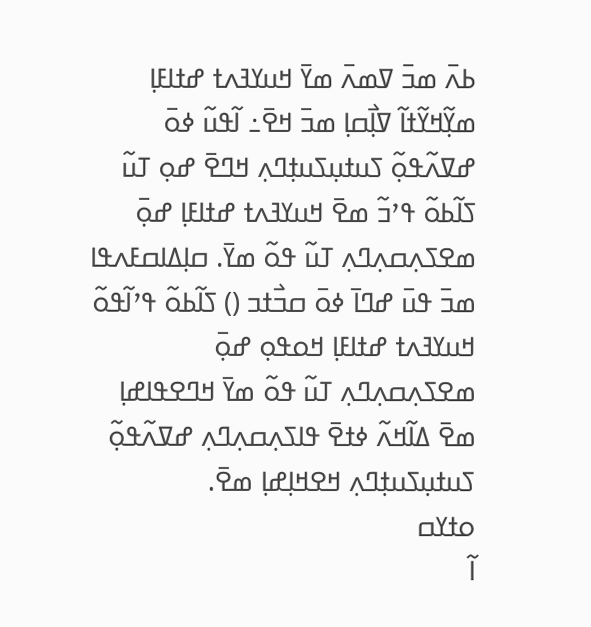ߕߍ߫ ߘߏ߫ ߜߘߍ߫ ߘߌ߫ ߞߎߌߔߍߙ ߝߙߊߓߊ߲ ߘߌ߲߬ߞߌ߬ߙߊ߬ ߜߊ߲߯ߛߊ߲ ߘߏ߫ ߞߐ߫߸ ߊ߬ߟߎ߬ ߦߋ߫ ߝߜߍ߬ߟߋ߲߬ ߖߎߙߎ߲ߖߎߙ߲ߣߍ߲ ߞߣߐ߫ ߝߋ߲ ߠߎ߬ ߖߊ߬ߕߋ߬ ߟߴߏ߬ ߘߐ߫ ߞߎߌߔߍߙ ߝߙߊߓߊ߲ ߝߋ߲߫ ߘߐߖߍ߲ߛߍ߲ߣߍ߲ ߠߎ߬ ߟߋ߬ ߘߌ߫. ߛߊ߲ߡߊߛߓߍߟߊ ߘߏ߫ ߟߎ߫ ߝߣߊ߫ ߦߋ߫ ߛߏ߯ߙߏ () ߖߊ߬ߕߋ߬ ߟߴߊ߬ߟߋ߬ ߞߎߌߔߍߙ ߝߙߊߓߊ߲ ߞߋߟߋ߲ ߝߋ߲߫ ߘߐߖߍ߲ߛߍ߲ߣߍ߲ ߠߎ߬ ߟߋ߬ ߘߌ߫ ߞߣߐߟߊߝߊ߲ ߘߐ߫ ߡߊ߬ߞߍ߬ ߦߙߐ߫ ߟߊߖߍ߲ߛߍ߲ߣߍ߲ ߝߜߍ߬ߟߋ߲߬ ߖߎߙߎ߲ߖߎߙ߲ߣߍ߲ ߞߐߞߊ߲ߝߊ߲ ߘߐ߫.
ߋߙߌߛ
ߊ߬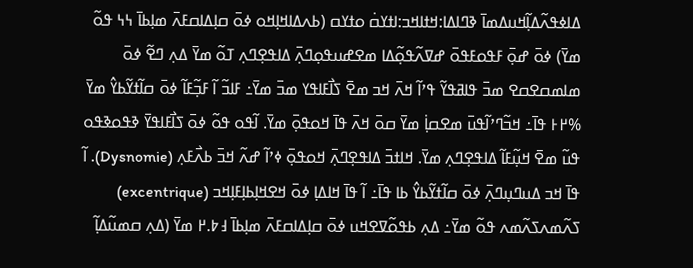ߡߊߦߟߍ߬ߡߊ߲߬ߞߎߡߘߊ߫ ߢߣߊߡߊ:ߞߙߊߞߏ:ߊߙߌߛ߭ ߋߙߌߛ (ߕߍߡߊߞߊ߲ߞߋ ߦߋ߫ ߛߊ߲ߡߊߛߓߍ߫ ߘߊ߲ߕߊ߫ ߆߆ ߟߋ߬ ߘߌ߫) ߦߋ߫ ߝߋ߲߫ ߓߟߋߓߟߋ߫ ߝߜߍ߬ߟߋ߲߬ߡߊ ߘߐߝߎߟߋ߲ߣߍ߲߫ ߡߊߟߐ߲ߣߍ߲ ߠߋ߬ ߘߌ߫ ߡߍ߲ ߣߐ߬ ߦߋ߫ ߘߊߘߛߐߛߐ ߘߏ߫ ߟߊߥߟߌ߬ ߟߴߊ߬ ߞߍ߫ ߞߏ ߘߐ߫ ߖߊ߯ߓߊߟߌ ߘߏ߫ ߘߌ߫߸ ߓߊߏ߬ ߊ߬ ߓߏ߲߬ߓߊ߬ ߦߋ߫ ߛߊ߬ߙߌ߬ߕߌ߮ ߘߌ߫ %߂߅ ߟߊ߫߸ ߞߏ߬ߣߴߊ߬ߟߎ߫ ߘߐߛߊ߲߭ ߘߌ߫ ߛߋ߫ ߞߍ߫ ߟߊ߫ ߞߋߟߋ߲߫ ߘߌ߫. ߊ߬ߟߋ ߟߋ߬ ߦߋ߫ ߖߊ߯ߓߊߟߌ߫ ߢߟߋߢߟߋ ߟߎ߬ ߘߐ߫ ߞߎ߲߬ߓߊ߬ ߡߊߟߐ߲ߣߍ߲ ߘߌ߫. ߞߊߙߏ߫ ߡߊߟߐ߲ߣߍ߲߫ ߞߋߟߋ߲߫ ߦߴߊ߬ ߝߍ߬ ߞߏ߫ ߕߍ߯ߓߍ߲ (Dysnomie). ߊ߬ ߟߊ߫ ߞߏ ߡߎߣߎ߲ߣߍ߲߫ ߦߋ߫ ߛߊ߬ߙߌ߬ߕߌ߮ ߕߊ ߟߊ߫߸ ߊ߬ ߟߊ߫ ߞߊߡߊ߲ ߦߋ߫ ߞߐߞߊ߲ߕߊ߲ߓߊ߲ߞߏ (excentrique) ߖߍ߬ߘߍߖߍ߬ߘߍ ߟߋ߬ ߘߌ߫߸ ߡߍ߲ ߕߟߋ߬ߜߐߞߎ ߦߋ߫ ߛߊ߲ߡߊߛߓߍ߫ ߘߊ߲ߕߊ߫ ߃߈.߂ ߘߌ߫ (ߡߍ߲ ߛߘߎ߬ߡߊ߲߬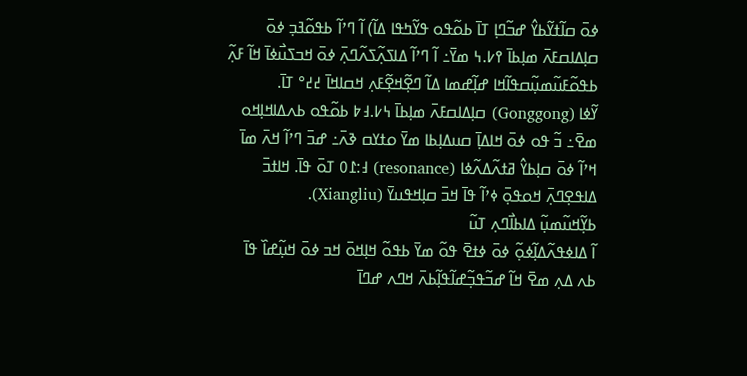ߦߋ߫ ߛߊ߬ߙߌ߬ߕߌ߮ ߝߏ߬ߣߊ߲ ߠߊ߫ ߕߋ߬ߟߋ ߟߌ߬ߤߟߊ ߡߊ߬) ߊ߬ ߣߴߊ߬ ߕߟߋ߬ߔߏ߲ ߦߋ߫ ߛߊ߲ߡߊߛߓߍ߫ ߘߊ߲ߕߊ߫ ߉߇.߆ ߘߌ߫߸ ߊ߬ ߣߴߊ߬ ߡߊߖߍ߲߬ߖߍ߬ߣߍ߲߫ ߦߋ߫ ߞߏߖߎ߯ߦߊ߫ ߞߊ߬ ߓߍ߲߬ ߕߟߋ߬ߓߎ߬ߘߎ߲߬ߛߟߊ߬ߞߊ ߝߊ߲߬ߝߘߊ ߡߊ߬ ߣߐ߲߬ߞߐ߲߬ߓߍ߲ ߞߛߊߞߊ߫ ߄߄° ߠߊ߫.
ߌ߬ߦߊ (Gonggong) ߛߊ߲ߡߊߛߓߍ߫ ߘߊ߲ߕߊ߫ ߆߇.߃߈ ߕߋ߬ߟߋ ߕߍߡߊߞߊ߲ߞߋ ߘߐ߫߸ ߏ߬ ߟߋ ߦߋ߫ ߞߊߡߊ߲߫ ߛߎߡߊ߲ߕߊ ߘߌ߫ ߋߙߌߛ ߢߍ߫߸ ߝߏ߫ ߣߴߊ߬ ߞߍ߫ ߘߊ߫ ߞߴߊ߬ ߦߋ߫ ߛߊ߲ߕߌ߮ ߥߙߍ߬ߡߍ߬ߦߊ (resonance) ߃:߁߀ ߠߋ߫ ߟߊ߫. ߞߊߙߏ߫ ߡߊߟߐ߲ߣߍ߲߫ ߞߋߟߋ߲߫ ߦߴߊ߬ ߟߊ߫ ߞߏ߫ ߛߊ߲ߞߟߎߌ߫ (Xiangliu).
ߕߌ߲߬ߞߎ߬ߘߎ߲߬ ߡߊߕߊ߯ߣߍ߲ ߠߎ߬
ߊ߬ ߡߊߦߟߍ߬ߡߊ߲߬ߦߋ߲߬ ߦߋ߫ ߦߙߐ߫ ߟߋ߬ ߘߌ߫ ߕߟߋ߬ ߞߊ߲ߞߋ߫ ߞߏ ߦߋ߫ ߞߎ߲߬ߝߊ߰ ߟߊ߫ ߕߍ ߡߍ߲ ߘߐ߫ ߞߊ߬ ߝߏ߬ߟߏ߲߬ߝߊ߬ߟߊ߲߬ߕߍ߫ ߞߣߍ ߝߣߊ߫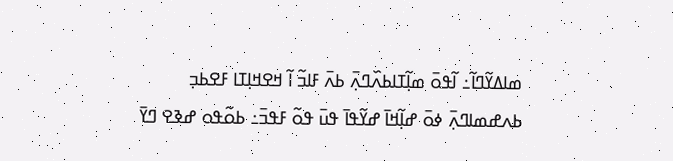ߘߊߡߌ߬ߣߊ߬߸ ߊ߬ߟߋ߫ ߘߊ߲߬ߠߊߕߍ߰ߣߍ߲߫ ߕߍ߫ ߓߊߏ߬ ߊ߬ ߞߐߞߊ߲ߠߊ ߓߐߕߏ߲ ߕߍߝߘߊߣߍ߲߫ ߦߋ߫ ߝߊ߲߬ߞߊ߫ ߝߌ߬ߟߊ߫ ߟߎ߫ ߟߋ߬ ߓߟߏ߫߸ ߕߋ߬ߟߋ ߝߢߐ ߣߌ߫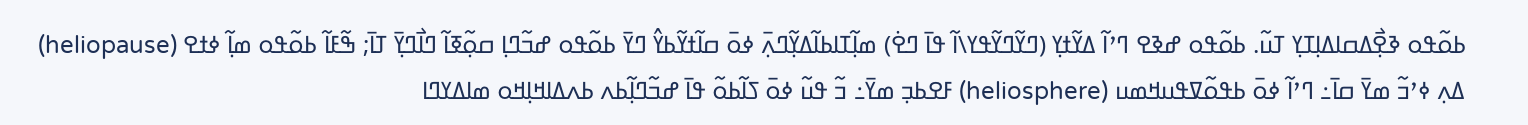ߕߋ߬ߟߋ ߢߐ߲߯ߡߛߊߡߊ߲ߠߌ߲ ߠߎ߬. ߕߋ߬ߟߋ ߝߢߐ ߣߴߊ߬ ߡߌ߬ߙߌ߲ (ߣߌ߬ߣߌ߬ߟߌ\ߊ߬ ߟߊ߫ ߣߐ߭) ߘߊ߲߬ߠߊߕߊ߬ߡߌ߲߬ߣߍ߲߫ ߦߋ߫ ߛߊ߬ߙߌ߬ߕߌ߮ ߣߌ߫ ߕߋ߬ߟߋ ߝߏ߬ߣߊ߲ ߛߋ߲߬ߧߊ߬ ߣߊ߯ߣߌ߲߫ ߠߊ߫; ߒ߬ߓߊ߬ ߕߋ߬ߟߋ ߘߊ߲߬ ߦߙߐ (heliopause) ߡߍ߲ ߦߴߏ߬ ߘߌ߫ ߛߊ߫߸ ߣߴߊ߬ ߦߋ߫ ߕߟߋ߬ߜߟߎߞߘߎ (heliosphere) ߓߐߕߏ߲ ߘߌ߫߸ ߏ߬ ߟߎ߬ ߦߋ߫ ߖߊ߬ߕߋ߬ ߟߊ߫ ߝߏ߬ߣߊ߲߬ߕߍ ߕߍߡߊߞߊ߲ߞߋ ߘߊߡߌߣߊ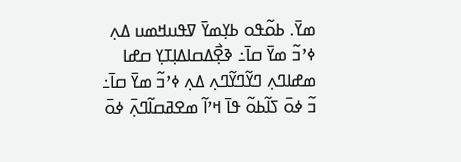ߘߌ߫. ߕߋ߬ߟߋ ߕߌ߲ߘߌ߫ ߜߟߎߞߘߎ ߡߍ߲ ߦߴߏ߬ ߘߌ߫ ߛߊ߫߸ ߢߐ߲߯ߡߛߊߡߊ߲ߠߌ߲ ߛߝߊ ߘߝߊߣߍ߲ ߣߌ߬ߣߌ߬ߣߍ߲ ߡߍ߲ ߦߴߏ߬ ߘߌ߫ ߛߊ߫߸ ߏ߬ ߦߋ߫ ߖߊ߬ߕߋ߬ ߟߊ߫ ߞߴߊ߬ ߘߐߥߛߊ߬ߣߍ߲߫ ߦߋ߫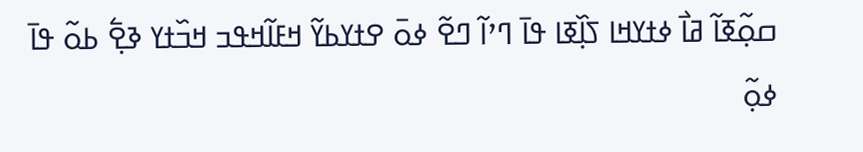ߛߋ߲߬ߧߊ߬ ߥߊ߯ ߦߙߌߞߊ ߖߊ߲߰ߧߊ ߟߊ߫ ߣߴߊ߬ ߣߐ߬ ߦߋ߫ ߐߙߌߕߌ߬ ߞߓߊ߬ߞߟߏ ߞߏ߰ߙߌ ߢߐ߲߱ ߕߋ߬ ߟߊ߫ ߦߋ߲߬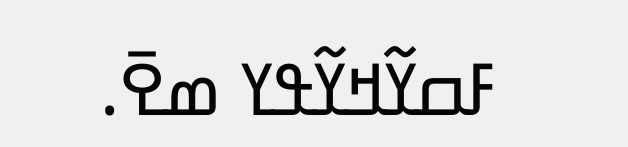ߓߛߌ߬ߞߌ߬ߟߌ ߘߐ߫.